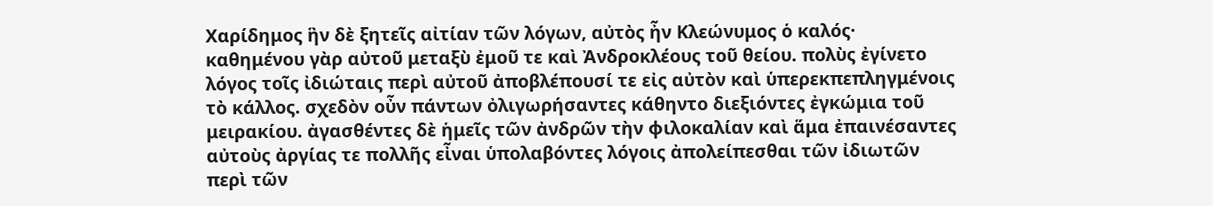Χαρίδημος ἣν δὲ ξητεῖς αἰτίαν τῶν λόγων, αὐτὸς ἦν Κλεώνυμος ὁ καλός· καθημένου γὰρ αὐτοῦ μεταξὺ ἐμοῦ τε καὶ Ἀνδροκλέους τοῦ θείου. πολὺς ἐγίνετο λόγος τοῖς ἰδιώταις περὶ αὐτοῦ ἀποβλέπουσί τε εἰς αὐτὸν καὶ ὑπερεκπεπληγμένοις τὸ κάλλος. σχεδὸν οὖν πάντων ὀλιγωρήσαντες κάθηντο διεξιόντες ἐγκώμια τοῦ μειρακίου. ἀγασθέντες δὲ ἡμεῖς τῶν ἀνδρῶν τὴν φιλοκαλίαν καὶ ἅμα ἐπαινέσαντες αὐτοὺς ἀργίας τε πολλῆς εἶναι ὑπολαβόντες λόγοις ἀπολείπεσθαι τῶν ἰδιωτῶν περὶ τῶν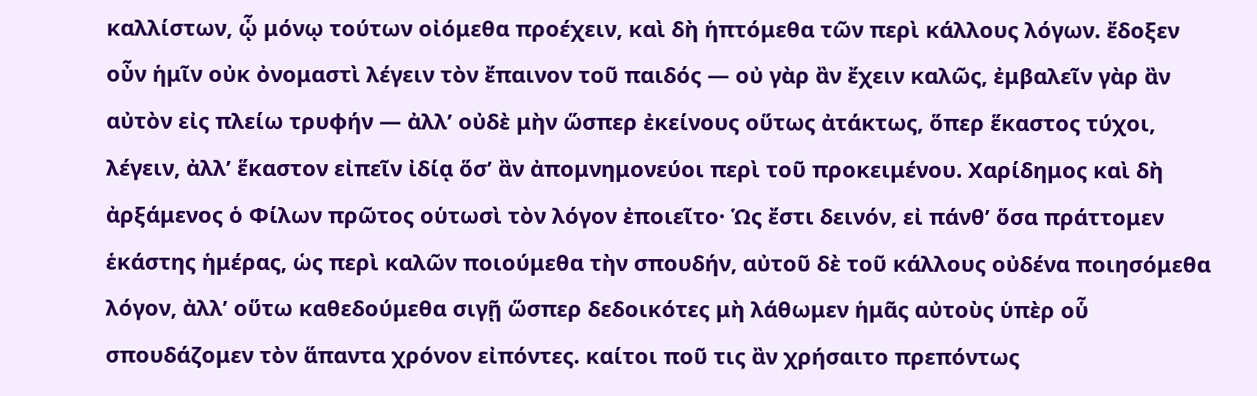καλλίστων, ᾧ μόνῳ τούτων οἰόμεθα προέχειν, καὶ δὴ ἡπτόμεθα τῶν περὶ κάλλους λόγων. ἔδοξεν οὖν ἡμῖν οὐκ ὀνομαστὶ λέγειν τὸν ἔπαινον τοῦ παιδός — οὐ γὰρ ἂν ἔχειν καλῶς, ἐμβαλεῖν γὰρ ἂν αὐτὸν εἰς πλείω τρυφήν — ἀλλ’ οὐδὲ μὴν ὥσπερ ἐκείνους οὕτως ἀτάκτως, ὅπερ ἕκαστος τύχοι, λέγειν, ἀλλ’ ἕκαστον εἰπεῖν ἰδίᾳ ὅσ’ ἂν ἀπομνημονεύοι περὶ τοῦ προκειμένου. Χαρίδημος καὶ δὴ ἀρξάμενος ὁ Φίλων πρῶτος οὑτωσὶ τὸν λόγον ἐποιεῖτο· Ὡς ἔστι δεινόν, εἰ πάνθ’ ὅσα πράττομεν ἑκάστης ἡμέρας, ὡς περὶ καλῶν ποιούμεθα τὴν σπουδήν, αὐτοῦ δὲ τοῦ κάλλους οὐδένα ποιησόμεθα λόγον, ἀλλ’ οὕτω καθεδούμεθα σιγῇ ὥσπερ δεδοικότες μὴ λάθωμεν ἡμᾶς αὐτοὺς ὑπὲρ οὗ σπουδάζομεν τὸν ἅπαντα χρόνον εἰπόντες. καίτοι ποῦ τις ἂν χρήσαιτο πρεπόντως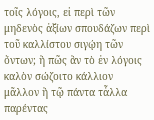τοῖς λόγοις, εἰ περὶ τῶν μηδενὸς ἀξίων σπουδάζων περὶ τοῦ καλλίστου σιγῴη τῶν ὄντων; ἢ πῶς ἂν τὸ ἐν λόγοις καλὸν σώζοιτο κάλλιον μᾶλλον ἢ τῷ πάντα τἆλλα παρέντας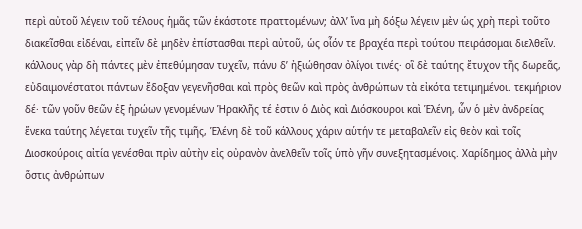περὶ αὐτοῦ λέγειν τοῦ τέλους ἡμᾶς τῶν ἑκάστοτε πραττομένων; ἀλλ’ ἵνα μὴ δόξω λέγειν μὲν ὡς χρὴ περὶ τοῦτο διακεῖσθαι εἰδέναι, εἰπεῖν δὲ μηδὲν ἐπίστασθαι περὶ αὐτοῦ, ὡς οἷόν τε βραχέα περὶ τούτου πειράσομαι διελθεῖν. κάλλους γὰρ δὴ πάντες μὲν ἐπεθύμησαν τυχεῖν, πάνυ δ’ ἠξιώθησαν ὀλίγοι τινές· οἳ δὲ ταύτης ἔτυχον τῆς δωρεᾶς, εὐδαιμονέστατοι πάντων ἔδοξαν γεγενῆσθαι καὶ πρὸς θεῶν καὶ πρὸς ἀνθρώπων τὰ εἰκότα τετιμημένοι. τεκμήριον δέ· τῶν γοῦν θεῶν ἐξ ἡρώων γενομένων Ἡρακλῆς τέ ἐστιν ὁ Διὸς καὶ Διόσκουροι καὶ Ἑλένη, ὧν ὁ μὲν ἀνδρείας ἕνεκα ταύτης λέγεται τυχεῖν τῆς τιμῆς, Ἑλένη δὲ τοῦ κάλλους χάριν αὑτήν τε μεταβαλεῖν εἰς θεὸν καὶ τοῖς Διοσκούροις αἰτία γενέσθαι πρὶν αὐτὴν εἰς οὐρανὸν ἀνελθεῖν τοῖς ὑπὸ γῆν συνεξητασμένοις. Χαρίδημος ἀλλὰ μὴν ὅστις ἀνθρώπων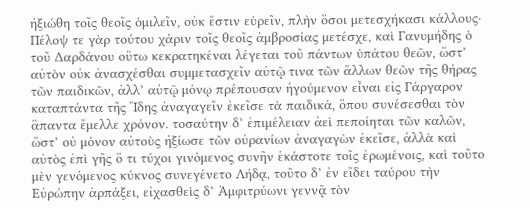ἠξιώθη τοῖς θεοῖς ὁμιλεῖν, οὐκ ἔστιν εὑρεῖν, πλὴν ὅσοι μετεσχήκασι κάλλους· Πέλοψ τε γὰρ τούτου χάριν τοῖς θεοῖς ἀμβροσίας μετέσχε, καὶ Γανυμήδης ὁ τοῦ Δαρδάνου οὕτω κεκρατηκέναι λέγεται τοῦ πάντων ὑπάτου θεῶν, ὥστ’ αὐτὸν οὐκ ἀνασχέσθαι συμμετασχεῖν αὐτῷ τινα τῶν ἄλλων θεῶν τῆς θήρας τῶν παιδικῶν, ἀλλ’ αὐτῷ μόνῳ πρέπουσαν ἡγούμενον εἶναι εἰς Γάργαρον καταπτάντα τῆς Ἴδης ἀναγαγεῖν ἐκεῖσε τὰ παιδικά, ὅπου συνέσεσθαι τὸν ἅπαντα ἔμελλε χρόνον. τοσαύτην δ’ ἐπιμέλειαν ἀεὶ πεποίηται τῶν καλῶν, ὥστ’ οὐ μόνον αὐτοὺς ἠξίωσε τῶν οὐρανίων ἀναγαγὼν ἐκεῖσε, ἀλλὰ καὶ αὐτὸς ἐπὶ γῆς ὅ τι τύχοι γινόμενος συνῆν ἑκάστοτε τοῖς ἐρωμένοις, καὶ τοῦτο μὲν γενόμενος κύκνος συνεγένετο Λήδᾳ, τοῦτο δ’ ἐν εἴδει ταύρου τὴν Εὐρώπην ἁρπάξει, εἰχασθεὶς δ’ Ἀμφιτρύωνι γεννᾷ τὸν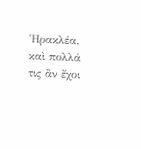Ἡρακλέα. καὶ πολλά τις ἂν ἔχοι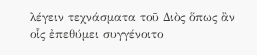λέγειν τεχνάσματα τοῦ Διὸς ὅπως ἂν οἷς ἐπεθύμει συγγένοιτο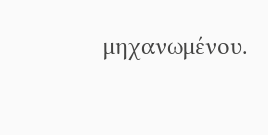μηχανωμένου.